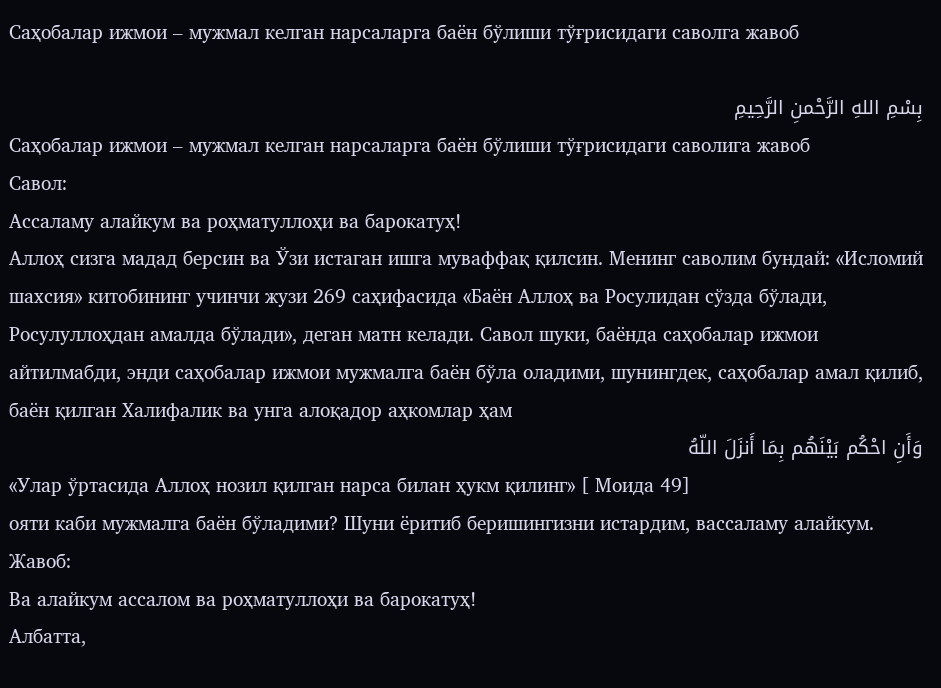Саҳобалар ижмои – мужмал келган нарсаларга баён бўлиши тўғрисидаги саволга жавоб

بِسْمِ اللهِ الرَّحْمنِ الرَّحِيمِ
Саҳобалар ижмои – мужмал келган нарсаларга баён бўлиши тўғрисидаги саволига жавоб
Савол:
Ассаламу алайкум ва роҳматуллоҳи ва барокатуҳ!
Аллоҳ сизга мадад берсин ва Ўзи истаган ишга муваффақ қилсин. Менинг саволим бундай: «Исломий шахсия» китобининг учинчи жузи 269 саҳифасида «Баён Аллоҳ ва Росулидан сўзда бўлади, Росулуллоҳдан амалда бўлади», деган матн келади. Савол шуки, баёнда саҳобалар ижмои айтилмабди, энди саҳобалар ижмои мужмалга баён бўла оладими, шунингдек, саҳобалар амал қилиб, баён қилган Халифалик ва унга алоқадор аҳкомлар ҳам
وَأَنِ احْكُم بَيْنَهُم بِمَا أَنزَلَ اللّهُ
«Улар ўртасида Аллоҳ нозил қилган нарса билан ҳукм қилинг» [ Моида 49]
ояти каби мужмалга баён бўладими? Шуни ёритиб беришингизни истардим, вассаламу алайкум.
Жавоб:
Ва алайкум ассалом ва роҳматуллоҳи ва барокатуҳ!
Албатта,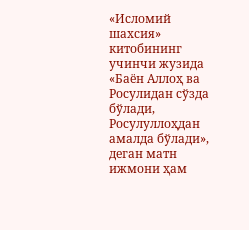«Исломий шахсия» китобининг учинчи жузида «Баён Аллоҳ ва Росулидан сўзда бўлади, Росулуллоҳдан амалда бўлади», деган матн ижмони ҳам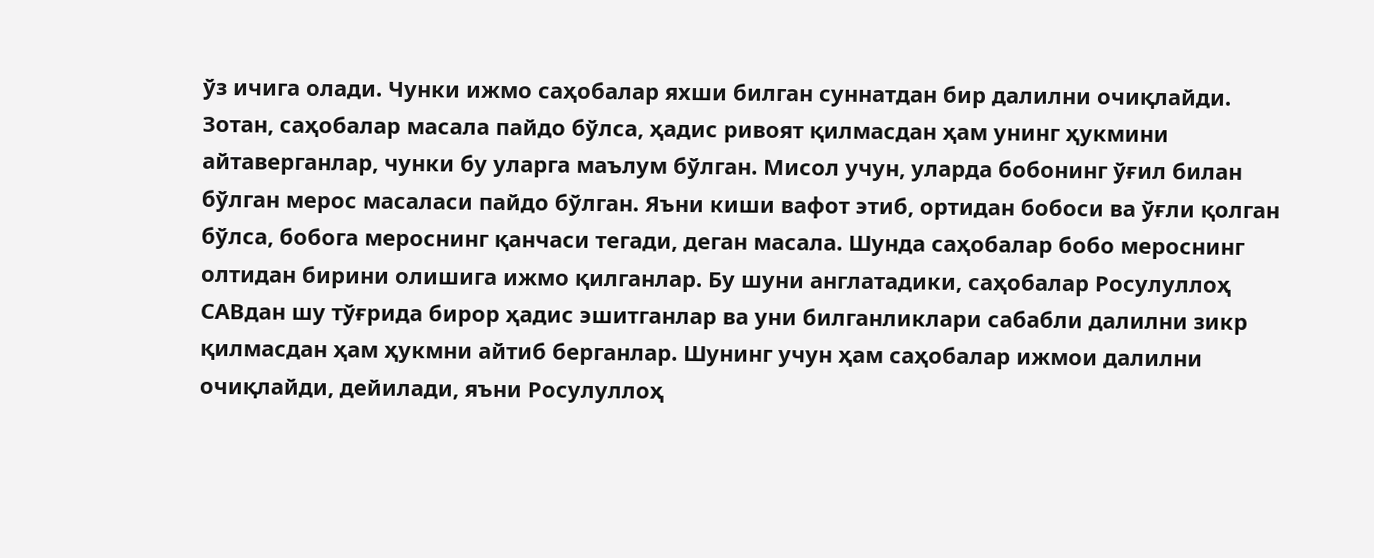ўз ичига олади. Чунки ижмо саҳобалар яхши билган суннатдан бир далилни очиқлайди. Зотан, саҳобалар масала пайдо бўлса, ҳадис ривоят қилмасдан ҳам унинг ҳукмини айтаверганлар, чунки бу уларга маълум бўлган. Мисол учун, уларда бобонинг ўғил билан бўлган мерос масаласи пайдо бўлган. Яъни киши вафот этиб, ортидан бобоси ва ўғли қолган бўлса, бобога мероснинг қанчаси тегади, деган масала. Шунда саҳобалар бобо мероснинг олтидан бирини олишига ижмо қилганлар. Бу шуни англатадики, саҳобалар Росулуллоҳ САВдан шу тўғрида бирор ҳадис эшитганлар ва уни билганликлари сабабли далилни зикр қилмасдан ҳам ҳукмни айтиб берганлар. Шунинг учун ҳам саҳобалар ижмои далилни очиқлайди, дейилади, яъни Росулуллоҳ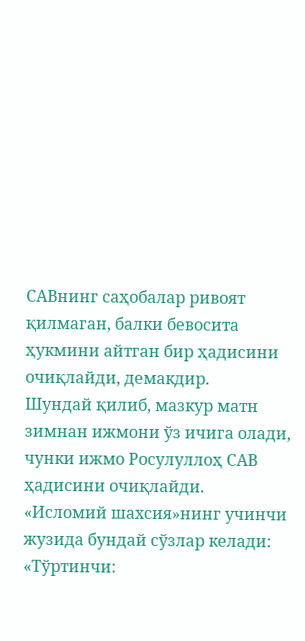САВнинг саҳобалар ривоят қилмаган, балки бевосита ҳукмини айтган бир ҳадисини очиқлайди, демакдир.
Шундай қилиб, мазкур матн зимнан ижмони ўз ичига олади, чунки ижмо Росулуллоҳ САВ ҳадисини очиқлайди.
«Исломий шахсия»нинг учинчи жузида бундай сўзлар келади:
«Тўртинчи: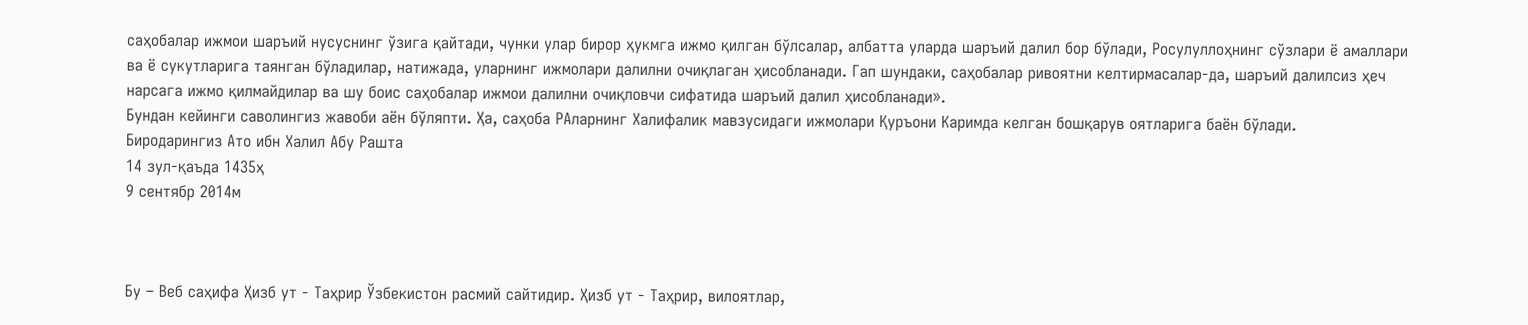саҳобалар ижмои шаръий нусуснинг ўзига қайтади, чунки улар бирор ҳукмга ижмо қилган бўлсалар, албатта уларда шаръий далил бор бўлади, Росулуллоҳнинг сўзлари ё амаллари ва ё сукутларига таянган бўладилар, натижада, уларнинг ижмолари далилни очиқлаган ҳисобланади. Гап шундаки, саҳобалар ривоятни келтирмасалар-да, шаръий далилсиз ҳеч нарсага ижмо қилмайдилар ва шу боис саҳобалар ижмои далилни очиқловчи сифатида шаръий далил ҳисобланади».
Бундан кейинги саволингиз жавоби аён бўляпти. Ҳа, саҳоба РАларнинг Халифалик мавзусидаги ижмолари Қуръони Каримда келган бошқарув оятларига баён бўлади.
Биродарингиз Ато ибн Халил Абу Рашта
14 зул-қаъда 1435ҳ
9 сентябр 2014м



Бу – Веб саҳифа Ҳизб ут - Таҳрир Ўзбекистон расмий сайтидир. Ҳизб ут - Таҳрир, вилоятлар,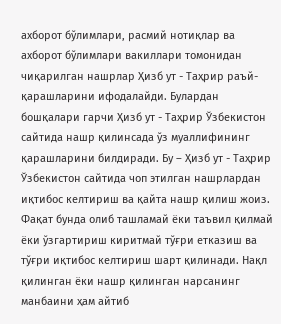ахборот бўлимлари, расмий нотиқлар ва ахборот бўлимлари вакиллари томонидан чиқарилган нашрлар Ҳизб ут - Таҳрир раъй-қарашларини ифодалайди. Булардан бошқалари гарчи Ҳизб ут - Таҳрир Ўзбекистон сайтида нашр қилинсада ўз муаллифининг қарашларини билдиради. Бу – Ҳизб ут - Таҳрир Ўзбекистон сайтида чоп этилган нашрлардан иқтибос келтириш ва қайта нашр қилиш жоиз. Фақат бунда олиб ташламай ёки таъвил қилмай ёки ўзгартириш киритмай тўғри етказиш ва тўғри иқтибос келтириш шарт қилинади. Нақл қилинган ёки нашр қилинган нарсанинг манбаини ҳам айтиб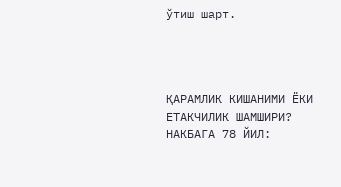ўтиш шарт.




ҚАРАМЛИК КИШАНИМИ ЁКИ ЕТАКЧИЛИК ШАМШИРИ?
НАКБАГА 78 ЙИЛ: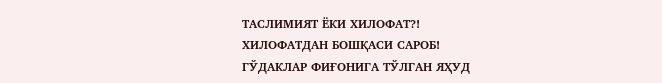ТАСЛИМИЯТ ЁКИ ХИЛОФАТ?!
ХИЛОФАТДАН БОШҚАСИ САРОБ!
ГЎДАКЛАР ФИҒОНИГА ТЎЛГАН ЯҲУД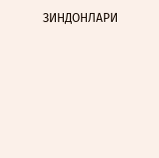ЗИНДОНЛАРИ